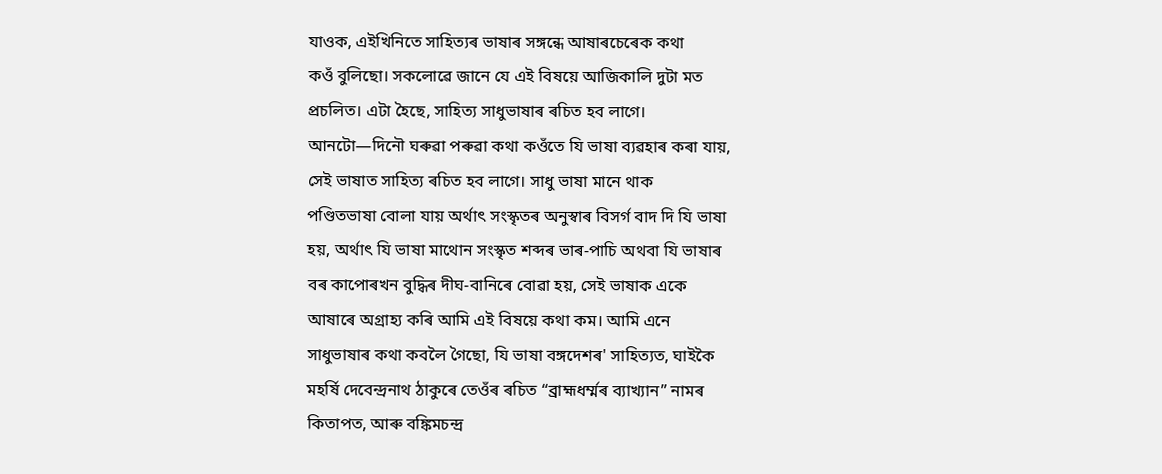যাওক, এইখিনিতে সাহিত্যৰ ভাষাৰ সঙ্গন্ধে আষাৰচেৰেক কথা
কওঁ বুলিছো। সকলোৱে জানে যে এই বিষয়ে আজিকালি দুটা মত
প্ৰচলিত। এটা হৈছে, সাহিত্য সাধুভাষাৰ ৰচিত হব লাগে।
আনটো—দিনৌ ঘৰুৱা পৰুৱা কথা কওঁতে যি ভাষা ব্যৱহাৰ কৰা যায়,
সেই ভাষাত সাহিত্য ৰচিত হব লাগে। সাধু ভাষা মানে থাক
পণ্ডিতভাষা বোলা যায় অৰ্থাৎ সংস্কৃতৰ অনুস্বাৰ বিসৰ্গ বাদ দি যি ভাষা
হয়, অৰ্থাৎ যি ভাষা মাথোন সংস্কৃত শব্দৰ ভাৰ-পাচি অথবা যি ভাষাৰ
বৰ কাপোৰখন বুদ্ধিৰ দীঘ-বানিৰে বোৱা হয়, সেই ভাষাক একে
আষাৰে অগ্ৰাহ্য কৰি আমি এই বিষয়ে কথা কম। আমি এনে
সাধুভাষাৰ কথা কবলৈ গৈছো, যি ভাষা বঙ্গদেশৰ' সাহিত্যত, ঘাইকৈ
মহৰ্ষি দেবেন্দ্ৰনাথ ঠাকুৰে তেওঁৰ ৰচিত “ব্ৰাহ্মধৰ্ম্মৰ ব্যাখ্যান” নামৰ
কিতাপত, আৰু বঙ্কিমচন্দ্ৰ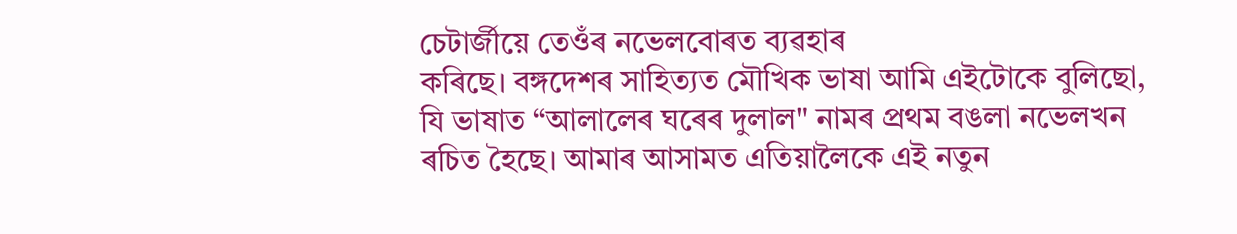চেটাৰ্জীয়ে তেওঁৰ নভেলবোৰত ব্যৱহাৰ
কৰিছে। বঙ্গদেশৰ সাহিত্যত মৌখিক ভাষা আমি এইটোকে বুলিছো,
যি ভাষাত “আলালেৰ ঘৰেৰ দুলাল" নামৰ প্ৰথম বঙলা নভেলখন
ৰচিত হৈছে। আমাৰ আসামত এতিয়ালৈকে এই নতুন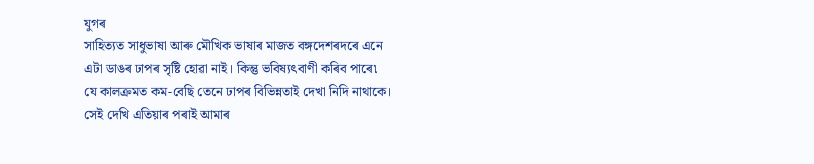যুগৰ
সাহিত্যত সাধুভাষা আৰু মৌখিক ভাষাৰ মাজত বঙ্গদেশৰদৰে এনে
এটা ডাঙৰ ঢাপৰ সৃষ্টি হোৱা নাই। কিন্তু ভবিষ্যৎবাণী কৰিব পাৰে৷
যে কালক্ৰমত কম-বেছি তেনে ঢাপৰ বিভিন্নতাই দেখা নিদি নাথাকে।
সেই দেখি এতিয়াৰ পৰাই আমাৰ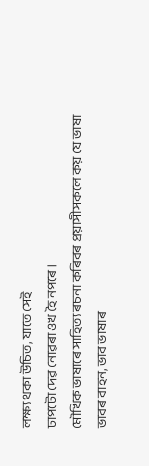লক্ষ্য থকা উচিত, যাতে সেই
ঢাপটো দেৱ নোৱৰা ওখ হৈ নপৰে।
মৌখিক ভাষাৰে সাহিত্য ৰচনা কৰিবৰ প্ৰয়াসীসকলে কয় যে ভাষা ভাবৰ বাহন, ভাব ভাষাৰ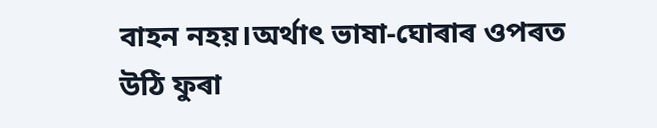বাহন নহয়।অৰ্থাৎ ভাষা-ঘোৰাৰ ওপৰত উঠি ফুৰা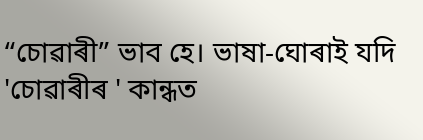“চোৱাৰী” ভাব হে। ভাষা-ঘোৰাই যদি 'চোৱাৰীৰ ' কান্ধত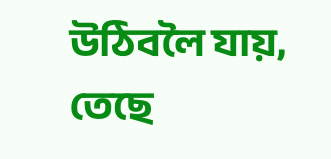উঠিবলৈ যায়, তেছে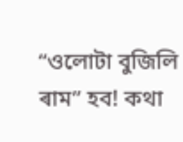“ওলোটা বুজিলি ৰাম” হব! কথা